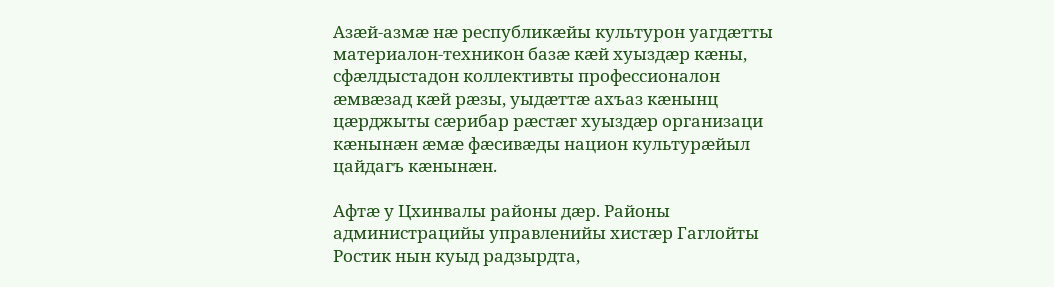Азæй-азмæ нæ республикæйы культурон уагдæтты материалон-техникон базæ кæй хуыздæр кæны, сфæлдыстадон коллективты профессионалон æмвæзад кæй рæзы, уыдæттæ ахъаз кæнынц цæрджыты сæрибар рæстæг хуыздæр организаци кæнынæн æмæ фæсивæды национ культурæйыл цайдагъ кæнынæн.

Афтæ у Цхинвалы районы дæр. Районы администрацийы управленийы хистæр Гаглойты Ростик нын куыд радзырдта,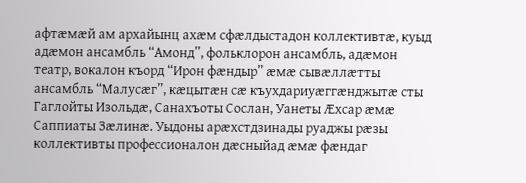афтæмæй ам архайынц ахæм сфæлдыстадон коллективтæ, куыд адæмон ансамбль “Амонд”, фольклорон ансамбль, адæмон театр, вокалон къорд “Ирон фæндыр” æмæ сывæллæтты ансамбль “Малусæг”, кæцытæн сæ къухдариуæггæнджытæ сты Гаглойты Изольдæ, Санахъоты Сослан, Уанеты Æхсар æмæ Саппиаты Зæлинæ. Уыдоны арæхстдзинады руаджы рæзы коллективты профессионалон дæсныйад æмæ фæндаг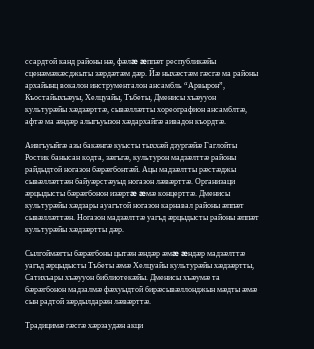ссардтой канд районы нæ, фæлæ æппæт республикæйы сценæмæкæсджыты зæрдæтæм дæр. Йæ ныхæстæм гæсгæ ма районы архайынц вокалон инструменталон ансамбль “Арвырон”, Къостайыхъæуы, Хелцуайы, Тъбеты, Дменисы хъæууон культурæйы хæдзæрттæ, сывæллæтты хореографион ансамблтæ, афтæ ма æндæр алыгъуызон хæдархайгæ аивадон къордтæ.

Аивгъуыйгæ азы бакæнгæ куысты тыххæй дзургæйæ Гаглойты Ростик банысан кодта, зæгъгæ, культурон мадзæлттæ районы райдыдтой ногазон бæрæгбонтæй. Ацы мадзæлтты рæстæджы сывæллæттæн байуæрстæуыд ногазон лæвæрттæ. Организаци æрцыдысты бæрæгбонон изæртæ æмæ концерттæ. Дменисы культурæйы хæдзары ауагътой ногазон карнавал районы æппæт сывæллæттæн. Ногазон мадзæлттæ уагъд æрцыдысты районы æппæт культурæйы хæдзæртты дæр.

Сылгоймæгты бæрæгбоны цытæн æндæр æмæ æндæр мадзæлттæ уагъд æрцыдысты Тъбеты æмæ Хелцуайы культурæйы хæдзæртты, Сатихъары хъæууон библиотекæйы. Дменисы хъæумæ та бæрæгбонон мадзалмæ фæхуыдтой бирæсывæллонджын мæдты æмæ сын радтой зæрдылдарæн лæвæрттæ.

Традицимæ гæсгæ хæрзаудæн акци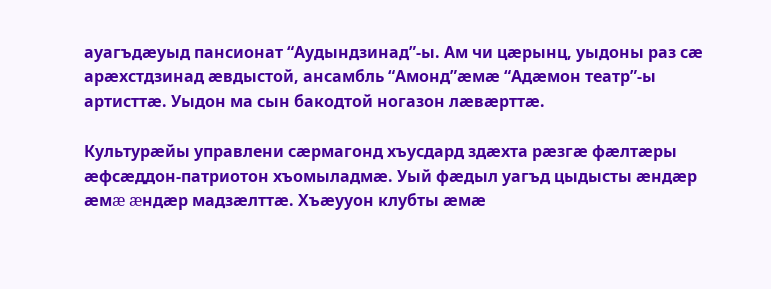ауагъдæуыд пансионат “Аудындзинад”-ы. Ам чи цæрынц, уыдоны раз сæ арæхстдзинад æвдыстой, ансамбль “Амонд”æмæ “Адæмон театр”-ы артисттæ. Уыдон ма сын бакодтой ногазон лæвæрттæ.

Культурæйы управлени сæрмагонд хъусдард здæхта рæзгæ фæлтæры æфсæддон-патриотон хъомыладмæ. Уый фæдыл уагъд цыдысты æндæр æмæ æндæр мадзæлттæ. Хъæууон клубты æмæ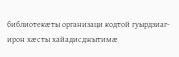библиотекæты организаци кодтой гуырдзиаг-ирон хæсты хайадисджытимæ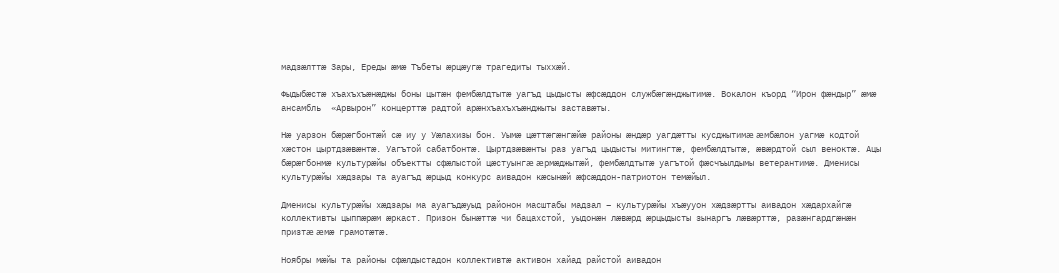мадзæлттæ Зары, Ереды æмæ Тъбеты æрцæугæ трагедиты тыххæй.

Фыдыбæстæ хъахъхъæнæджы боны цытæн фембæлдтытæ уагъд цыдысты æфсæддон службæгæнджытимæ. Вокалон къорд “Ирон фæндыр” æмæ ансамбль  «Арвырон” концерттæ радтой арæнхъахъхъæнджыты заставæты.

Нæ уарзон бæрæгбонтæй сæ иу у Уæлахизы бон. Уымæ цæттæгæнгæйæ районы æндæр уагдæтты кусджытимæ æмбæлон уагмæ кодтой хæстон цыртдзæвæнтæ. Уагътой сабатбонтæ. Цыртдзæвæнты раз уагъд цыдысты митингтæ, фембæлдтытæ, æвæрдтой сыл веноктæ. Ацы бæрæгбонмæ культурæйы объектты сфæлыстой цæстуынгæ æрмæджытæй, фембæлдтытæ уагътой фæсчъылдымы ветерантимæ. Дменисы культурæйы хæдзары та ауагъд æрцыд конкурс аивадон кæсынæй æфсæддон-патриотон темæйыл.

Дменисы культурæйы хæдзары ма ауагъдæуыд районон масштабы мадзал – культурæйы хъæууон хæдзæртты аивадон хæдархайгæ коллективты цыппæрæм æркаст. Призон бынæттæ чи бацахстой, уыдонæн лæвæрд æрцыдысты зынаргъ лæвæрттæ, разæнгардгæнæн призтæ æмæ грамотæтæ.

Ноябры мæйы та районы сфæлдыстадон коллективтæ активон хайад райстой аивадон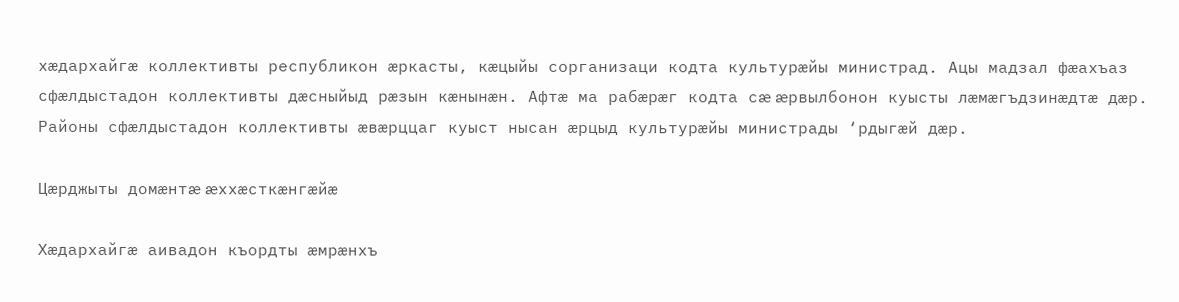хæдархайгæ коллективты республикон æркасты, кæцыйы сорганизаци кодта культурæйы министрад. Ацы мадзал фæахъаз сфæлдыстадон коллективты дæсныйыд рæзын кæнынæн. Афтæ ма рабæрæг кодта сæ æрвылбонон куысты лæмæгъдзинæдтæ дæр. Районы сфæлдыстадон коллективты æвæрццаг куыст нысан æрцыд культурæйы министрады ‘рдыгæй дæр.

Цæрджыты домæнтæ æххæсткæнгæйæ

Хæдархайгæ аивадон къордты æмрæнхъ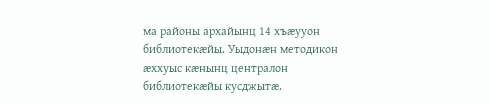ма районы архайынц 14 хъæууон библиотекæйы. Уыдонæн методикон æххуыс кæнынц централон библиотекæйы кусджытæ.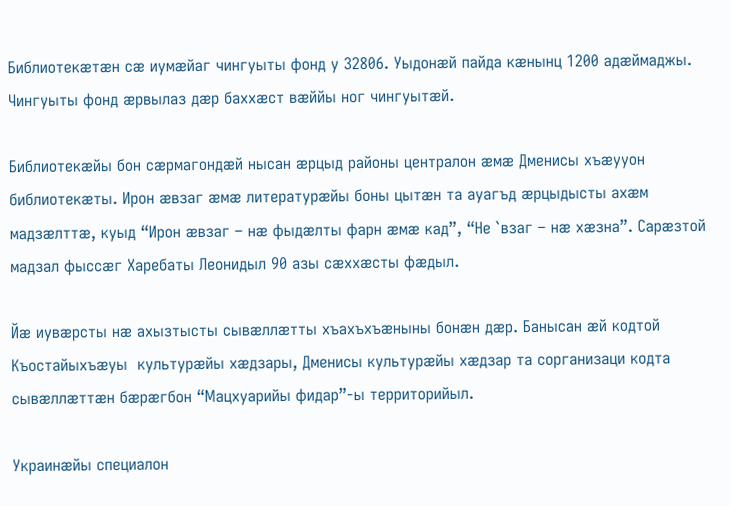Библиотекæтæн сæ иумæйаг чингуыты фонд у 32806. Уыдонæй пайда кæнынц 1200 адæймаджы. Чингуыты фонд æрвылаз дæр баххæст вæййы ног чингуытæй.

Библиотекæйы бон сæрмагондæй нысан æрцыд районы централон æмæ Дменисы хъæууон библиотекæты. Ирон æвзаг æмæ литературæйы боны цытæн та ауагъд æрцыдысты ахæм мадзæлттæ, куыд “Ирон æвзаг – нæ фыдæлты фарн æмæ кад”, “Не `взаг – нæ хæзна”. Сарæзтой мадзал фыссæг Харебаты Леонидыл 90 азы сæххæсты фæдыл.

Йæ иувæрсты нæ ахызтысты сывæллæтты хъахъхъæныны бонæн дæр. Банысан æй кодтой Къостайыхъæуы  культурæйы хæдзары, Дменисы культурæйы хæдзар та сорганизаци кодта сывæллæттæн бæрæгбон “Мацхуарийы фидар”-ы территорийыл.

Украинæйы специалон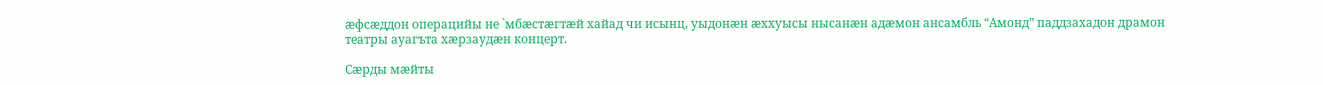æфсæддон операцийы не `мбæстæгтæй хайад чи исынц, уыдонæн æххуысы нысанæн адæмон ансамбль “Амонд” паддзахадон драмон театры ауагъта хæрзаудæн концерт.

Сæрды мæйты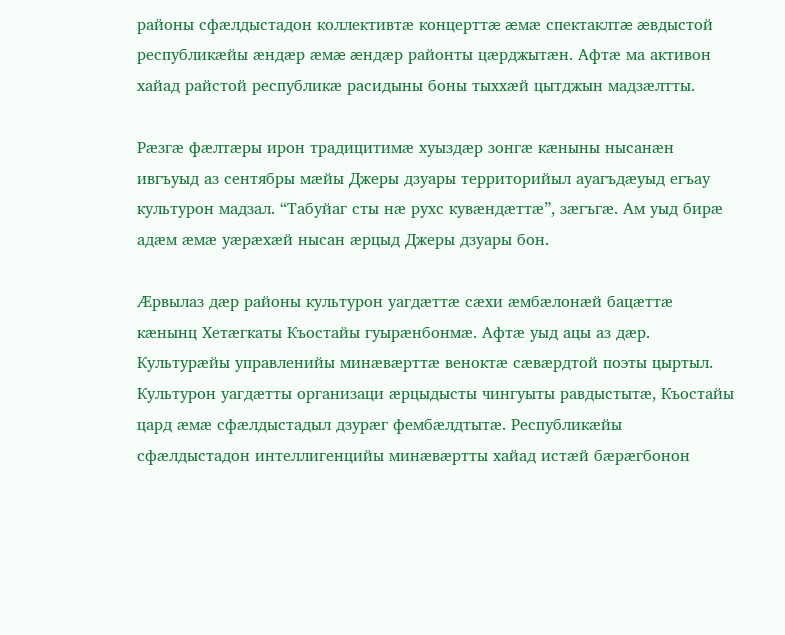районы сфæлдыстадон коллективтæ концерттæ æмæ спектаклтæ æвдыстой республикæйы æндæр æмæ æндæр районты цæрджытæн. Афтæ ма активон хайад райстой республикæ расидыны боны тыххæй цытджын мадзæлтты.

Рæзгæ фæлтæры ирон традицитимæ хуыздæр зонгæ кæныны нысанæн ивгъуыд аз сентябры мæйы Джеры дзуары территорийыл ауагъдæуыд егъау культурон мадзал. “Табуйаг сты нæ рухс кувæндæттæ”, зæгъгæ. Ам уыд бирæ адæм æмæ уæрæхæй нысан æрцыд Джеры дзуары бон.

Æрвылаз дæр районы культурон уагдæттæ сæхи æмбæлонæй бацæттæ кæнынц Хетæгкаты Къостайы гуырæнбонмæ. Афтæ уыд ацы аз дæр. Культурæйы управленийы минæвæрттæ веноктæ сæвæрдтой поэты цыртыл. Культурон уагдæтты организаци æрцыдысты чингуыты равдыстытæ, Къостайы цард æмæ сфæлдыстадыл дзурæг фембæлдтытæ. Республикæйы сфæлдыстадон интеллигенцийы минæвæртты хайад истæй бæрæгбонон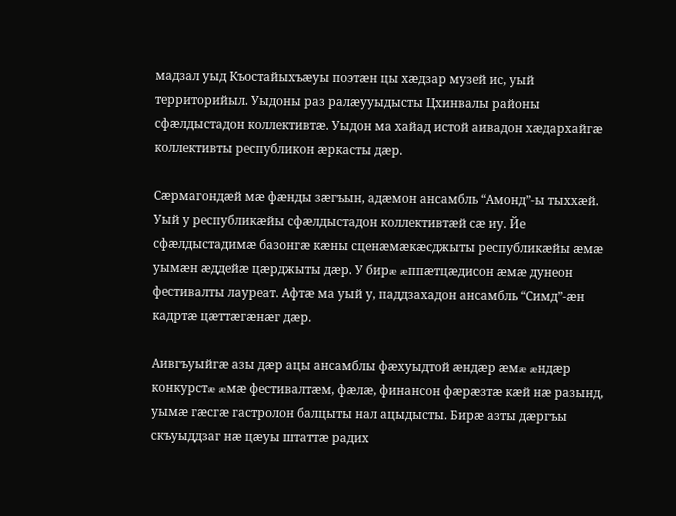мадзал уыд Къостайыхъæуы поэтæн цы хæдзар музей ис, уый территорийыл. Уыдоны раз ралæууыдысты Цхинвалы районы сфæлдыстадон коллективтæ. Уыдон ма хайад истой аивадон хæдархайгæ коллективты республикон æркасты дæр.

Сæрмагондæй мæ фæнды зæгъын, адæмон ансамбль “Амонд”-ы тыххæй. Уый у республикæйы сфæлдыстадон коллективтæй сæ иу. Йе сфæлдыстадимæ базонгæ кæны сценæмæкæсджыты республикæйы æмæ уымæн æддейæ цæрджыты дæр. У бирæ æппæтцæдисон æмæ дунеон фестивалты лауреат. Афтæ ма уый у, паддзахадон ансамбль “Симд”-æн кадртæ цæттæгæнæг дæр.

Аивгъуыйгæ азы дæр ацы ансамблы фæхуыдтой æндæр æмæ æндæр конкурстæ æмæ фестивалтæм, фæлæ, финансон фæрæзтæ кæй нæ разынд, уымæ гæсгæ гастролон балцыты нал ацыдысты. Бирæ азты дæргъы скъуыддзаг нæ цæуы штаттæ радих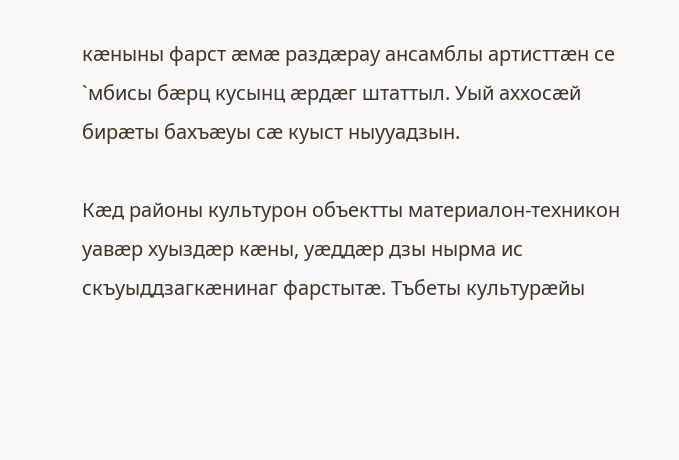кæныны фарст æмæ раздæрау ансамблы артисттæн се `мбисы бæрц кусынц æрдæг штаттыл. Уый аххосæй бирæты бахъæуы сæ куыст ныууадзын.

Кæд районы культурон объектты материалон-техникон уавæр хуыздæр кæны, уæддæр дзы нырма ис скъуыддзагкæнинаг фарстытæ. Тъбеты культурæйы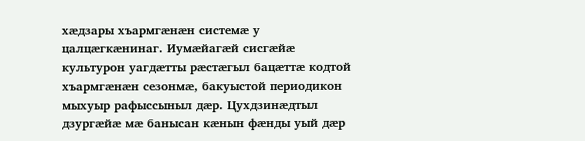хæдзары хъармгæнæн системæ у цалцæгкæнинаг. Иумæйагæй сисгæйæ культурон уагдæтты рæстæгыл бацæттæ кодтой хъармгæнæн сезонмæ, бакуыстой периодикон мыхуыр рафыссыныл дæр. Цухдзинæдтыл дзургæйæ мæ банысан кæнын фæнды уый дæр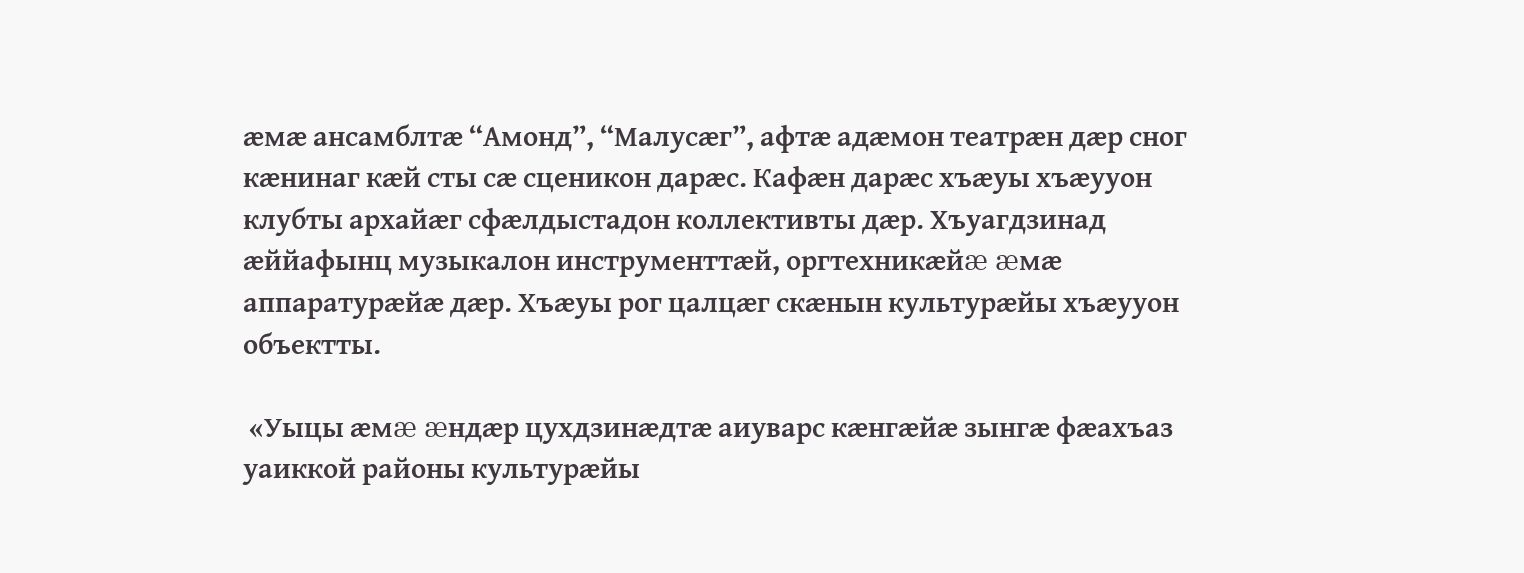æмæ ансамблтæ “Амонд”, “Малусæг”, афтæ адæмон театрæн дæр сног кæнинаг кæй сты сæ сценикон дарæс. Кафæн дарæс хъæуы хъæууон клубты архайæг сфæлдыстадон коллективты дæр. Хъуагдзинад æййафынц музыкалон инструменттæй, оргтехникæйæ æмæ аппаратурæйæ дæр. Хъæуы рог цалцæг скæнын культурæйы хъæууон объектты.

 «Уыцы æмæ æндæр цухдзинæдтæ аиуварс кæнгæйæ зынгæ фæахъаз уаиккой районы культурæйы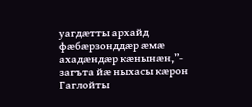уагдæтты архайд фæбæрзонддæр æмæ ахадæндæр кæнынæн,”- загъта йæ ныхасы кæрон Гаглойты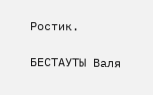Ростик.

БЕСТАУТЫ Валя